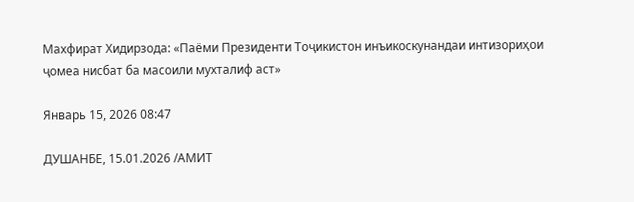Махфират Хидирзода: «Паёми Президенти Тоҷикистон инъикоскунандаи интизориҳои ҷомеа нисбат ба масоили мухталиф аст»

Январь 15, 2026 08:47

ДУШАНБЕ, 15.01.2026 /АМИТ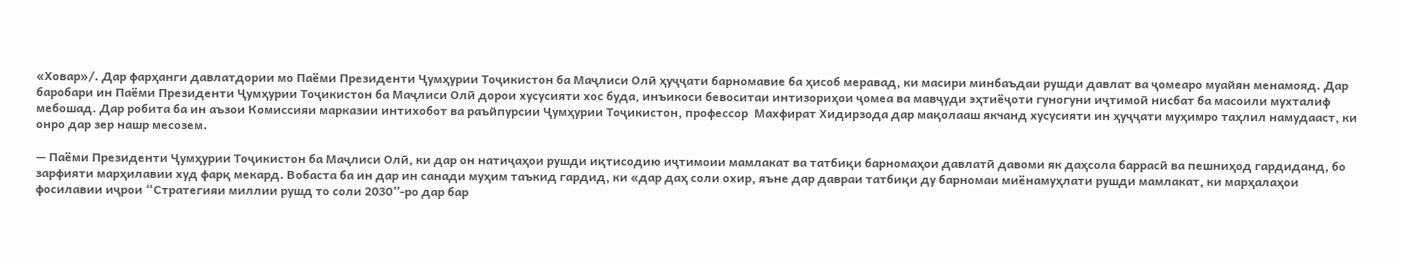«Ховар»/. Дар фарҳанги давлатдории мо Паёми Президенти Ҷумҳурии Тоҷикистон ба Маҷлиси Олӣ ҳуҷҷати барномавие ба ҳисоб меравад, ки масири минбаъдаи рушди давлат ва ҷомеаро муайян менамояд. Дар баробари ин Паёми Президенти Ҷумҳурии Тоҷикистон ба Маҷлиси Олӣ дорои хусусияти хос буда, инъикоси бевоситаи интизориҳои ҷомеа ва мавҷуди эҳтиёҷоти гуногуни иҷтимоӣ нисбат ба масоили мухталиф мебошад. Дар робита ба ин аъзои Комиссияи марказии интихобот ва раъйпурсии Ҷумҳурии Тоҷикистон, профессор  Махфират Хидирзода дар мақолааш якчанд хусусияти ин ҳуҷҷати муҳимро таҳлил намудааст, ки онро дар зер нашр месозем.

— Паёми Президенти Ҷумҳурии Тоҷикистон ба Маҷлиси Олӣ, ки дар он натиҷаҳои рушди иқтисодию иҷтимоии мамлакат ва татбиқи барномаҳои давлатӣ давоми як даҳсола баррасӣ ва пешниҳод гардиданд, бо зарфияти марҳилавии худ фарқ мекард. Вобаста ба ин дар ин санади муҳим таъкид гардид, ки «дар даҳ соли охир, яъне дар давраи татбиқи ду барномаи миёнамуҳлати рушди мамлакат, ки марҳалаҳои фосилавии иҷрои “Стратегияи миллии рушд то соли 2030”-ро дар бар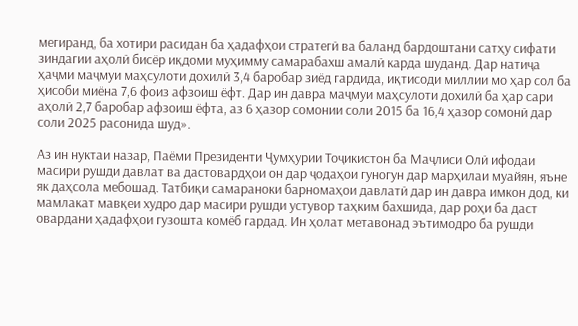мегиранд, ба хотири расидан ба ҳадафҳои стратегӣ ва баланд бардоштани сатҳу сифати зиндагии аҳолӣ бисёр иқдоми муҳимму самарабахш амалӣ карда шуданд. Дар натиҷа ҳаҷми маҷмуи маҳсулоти дохилӣ 3,4 баробар зиёд гардида, иқтисоди миллии мо ҳар сол ба ҳисоби миёна 7,6 фоиз афзоиш ёфт. Дар ин давра маҷмуи маҳсулоти дохилӣ ба ҳар сари аҳолӣ 2,7 баробар афзоиш ёфта, аз 6 ҳазор сомонии соли 2015 ба 16,4 ҳазор сомонӣ дар соли 2025 расонида шуд».

Аз ин нуктаи назар, Паёми Президенти Ҷумҳурии Тоҷикистон ба Маҷлиси Олӣ ифодаи масири рушди давлат ва дастовардҳои он дар ҷодаҳои гуногун дар марҳилаи муайян, яъне як даҳсола мебошад. Татбиқи самараноки барномаҳои давлатӣ дар ин давра имкон дод, ки мамлакат мавқеи худро дар масири рушди устувор таҳким бахшида, дар роҳи ба даст овардани ҳадафҳои гузошта комёб гардад. Ин ҳолат метавонад эътимодро ба рушди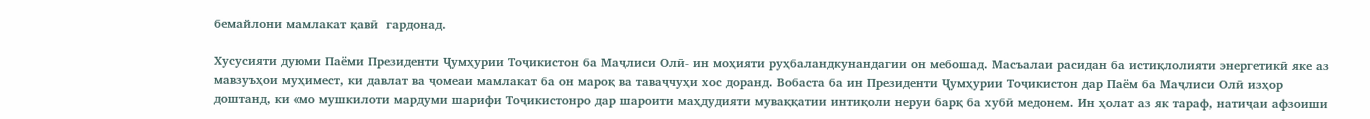бемайлони мамлакат қавӣ  гардонад.

Хусусияти дуюми Паёми Президенти Ҷумҳурии Тоҷикистон ба Маҷлиси Олӣ- ин моҳияти руҳбаландкунандагии он мебошад. Масъалаи расидан ба истиқлолияти энергетикӣ яке аз мавзуъҳои муҳимест, ки давлат ва ҷомеаи мамлакат ба он мароқ ва таваҷчуҳи хос доранд. Вобаста ба ин Президенти Ҷумҳурии Тоҷикистон дар Паём ба Маҷлиси Олӣ изҳор доштанд, ки «мо мушкилоти мардуми шарифи Тоҷикистонро дар шароити маҳдудияти муваққатии интиқоли неруи барқ ба хубӣ медонем. Ин ҳолат аз як тараф, натиҷаи афзоиши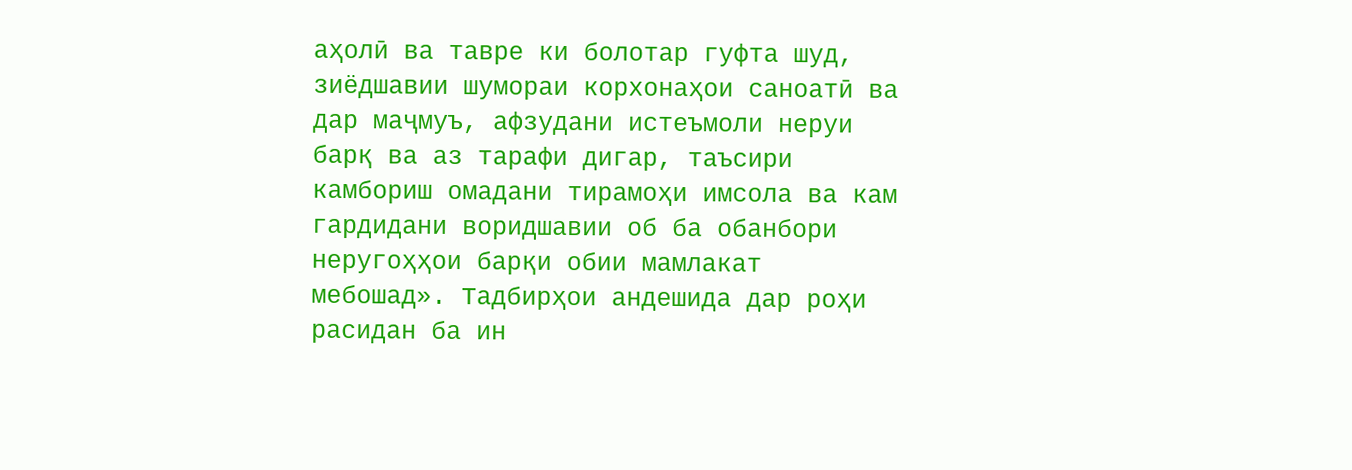аҳолӣ ва тавре ки болотар гуфта шуд, зиёдшавии шумораи корхонаҳои саноатӣ ва дар маҷмуъ, афзудани истеъмоли неруи барқ ва аз тарафи дигар, таъсири камбориш омадани тирамоҳи имсола ва кам гардидани воридшавии об ба обанбори неругоҳҳои барқи обии мамлакат мебошад». Тадбирҳои андешида дар роҳи расидан ба ин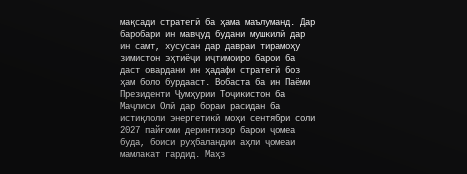мақсади стратегӣ ба ҳама маълуманд. Дар баробари ин мавҷуд будани мушкилӣ дар ин самт, хусусан дар давраи тирамоҳу зимистон эҳтиёҷи иҷтимоиро барои ба даст овардани ин ҳадафи стратегӣ боз ҳам боло бурдааст. Вобаста ба ин Паёми Президенти Ҷумҳурии Тоҷикистон ба Маҷлиси Олӣ дар бораи расидан ба истиқлоли энергетикӣ моҳи сентябри соли 2027 пайғоми деринтизор барои ҷомеа буда, боиси руҳбаландии аҳли ҷомеаи мамлакат гардид. Маҳз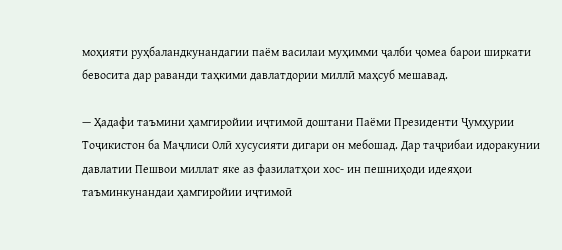моҳияти руҳбаландкунандагии паём василаи муҳимми ҷалби ҷомеа барои ширкати бевосита дар раванди таҳкими давлатдории миллӣ маҳсуб мешавад.

— Ҳадафи таъмини ҳамгиройии иҷтимоӣ доштани Паёми Президенти Ҷумҳурии Тоҷикистон ба Маҷлиси Олӣ хусусияти дигари он мебошад. Дар таҷрибаи идоракунии давлатии Пешвои миллат яке аз фазилатҳои хос- ин пешниҳоди идеяҳои таъминкунандаи ҳамгиройии иҷтимоӣ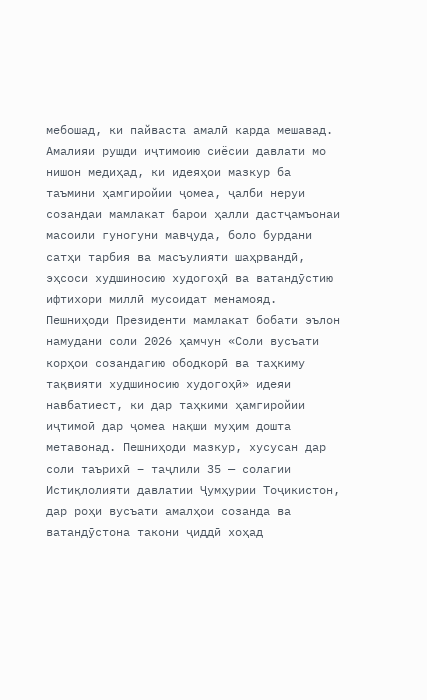мебошад, ки пайваста амалӣ карда мешавад. Амалияи рушди иҷтимоию сиёсии давлати мо нишон медиҳад, ки идеяҳои мазкур ба таъмини ҳамгиройии ҷомеа, ҷалби неруи созандаи мамлакат барои ҳалли дастҷамъонаи масоили гуногуни мавҷуда, боло бурдани сатҳи тарбия ва масъулияти шаҳрвандӣ, эҳсоси худшиносию худогоҳӣ ва ватандӯстию ифтихори миллӣ мусоидат менамояд. Пешниҳоди Президенти мамлакат бобати эълон намудани соли 2026 ҳамчун «Соли вусъати корҳои созандагию ободкорӣ ва таҳкиму тақвияти худшиносию худогоҳӣ» идеяи навбатиест, ки дар таҳкими ҳамгиройии иҷтимоӣ дар ҷомеа нақши муҳим дошта метавонад. Пешниҳоди мазкур, хусусан дар соли таърихӣ – таҷлили 35 — солагии Истиқлолияти давлатии Ҷумҳурии Тоҷикистон, дар роҳи вусъати амалҳои созанда ва ватандӯстона такони ҷиддӣ хоҳад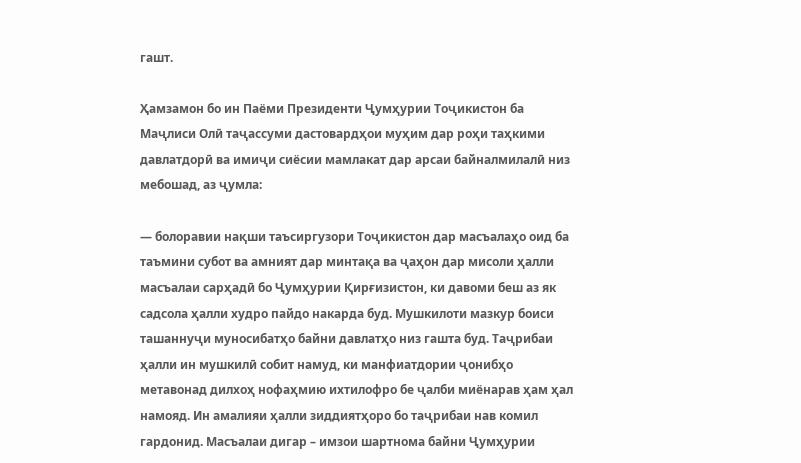гашт.

Ҳамзамон бо ин Паёми Президенти Ҷумҳурии Тоҷикистон ба Маҷлиси Олӣ таҷассуми дастовардҳои муҳим дар роҳи таҳкими давлатдорӣ ва имиҷи сиёсии мамлакат дар арсаи байналмилалӣ низ мебошад, аз ҷумла:

— болоравии нақши таъсиргузори Тоҷикистон дар масъалаҳо оид ба таъмини субот ва амният дар минтақа ва ҷаҳон дар мисоли ҳалли масъалаи сарҳадӣ бо Ҷумҳурии Қирғизистон, ки давоми беш аз як садсола ҳалли худро пайдо накарда буд. Мушкилоти мазкур боиси ташаннуҷи муносибатҳо байни давлатҳо низ гашта буд. Таҷрибаи ҳалли ин мушкилӣ собит намуд, ки манфиатдории ҷонибҳо метавонад дилхоҳ нофаҳмию ихтилофро бе ҷалби миёнарав ҳам ҳал намояд. Ин амалияи ҳалли зиддиятҳоро бо таҷрибаи нав комил гардонид. Масъалаи дигар – имзои шартнома байни Ҷумҳурии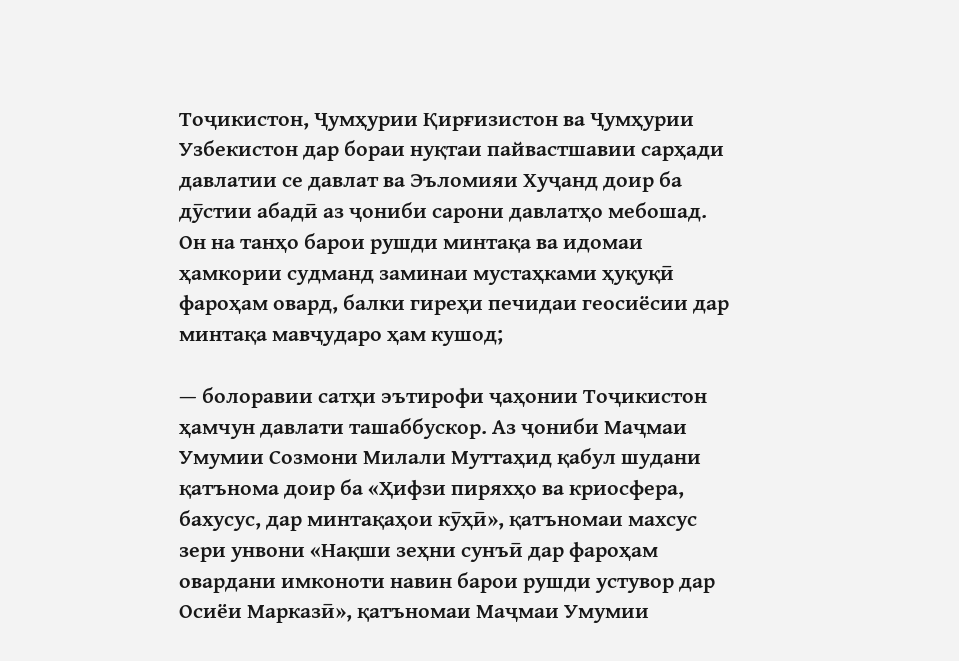Тоҷикистон, Ҷумҳурии Қирғизистон ва Ҷумҳурии Узбекистон дар бораи нуқтаи пайвастшавии сарҳади давлатии се давлат ва Эъломияи Хуҷанд доир ба дӯстии абадӣ аз ҷониби сарони давлатҳо мебошад. Он на танҳо барои рушди минтақа ва идомаи ҳамкории судманд заминаи мустаҳками ҳуқуқӣ фароҳам овард, балки гиреҳи печидаи геосиёсии дар минтақа мавҷударо ҳам кушод;

— болоравии сатҳи эътирофи ҷаҳонии Тоҷикистон ҳамчун давлати ташаббускор. Аз ҷониби Маҷмаи Умумии Созмони Милали Муттаҳид қабул шудани қатънома доир ба «Ҳифзи пиряхҳо ва криосфера, бахусус, дар минтақаҳои кӯҳӣ», қатъномаи махсус зери унвони «Нақши зеҳни сунъӣ дар фароҳам овардани имконоти навин барои рушди устувор дар Осиёи Марказӣ», қатъномаи Маҷмаи Умумии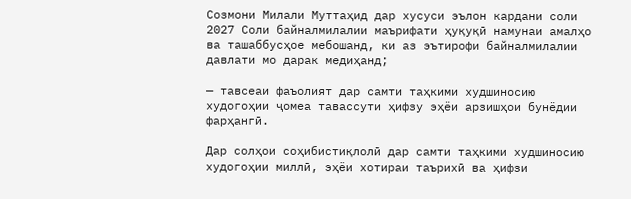Созмони Милали Муттаҳид дар хусуси эълон кардани соли 2027 Соли байналмилалии маърифати ҳуқуқӣ намунаи амалҳо ва ташаббусҳое мебошанд, ки аз эътирофи байналмилалии давлати мо дарак медиҳанд;

— тавсеаи фаъолият дар самти таҳкими худшиносию худогоҳии ҷомеа тавассути ҳифзу эҳёи арзишҳои бунёдии фарҳангӣ.

Дар солҳои соҳибистиқлолӣ дар самти таҳкими худшиносию худогоҳии миллӣ, эҳёи хотираи таърихӣ ва ҳифзи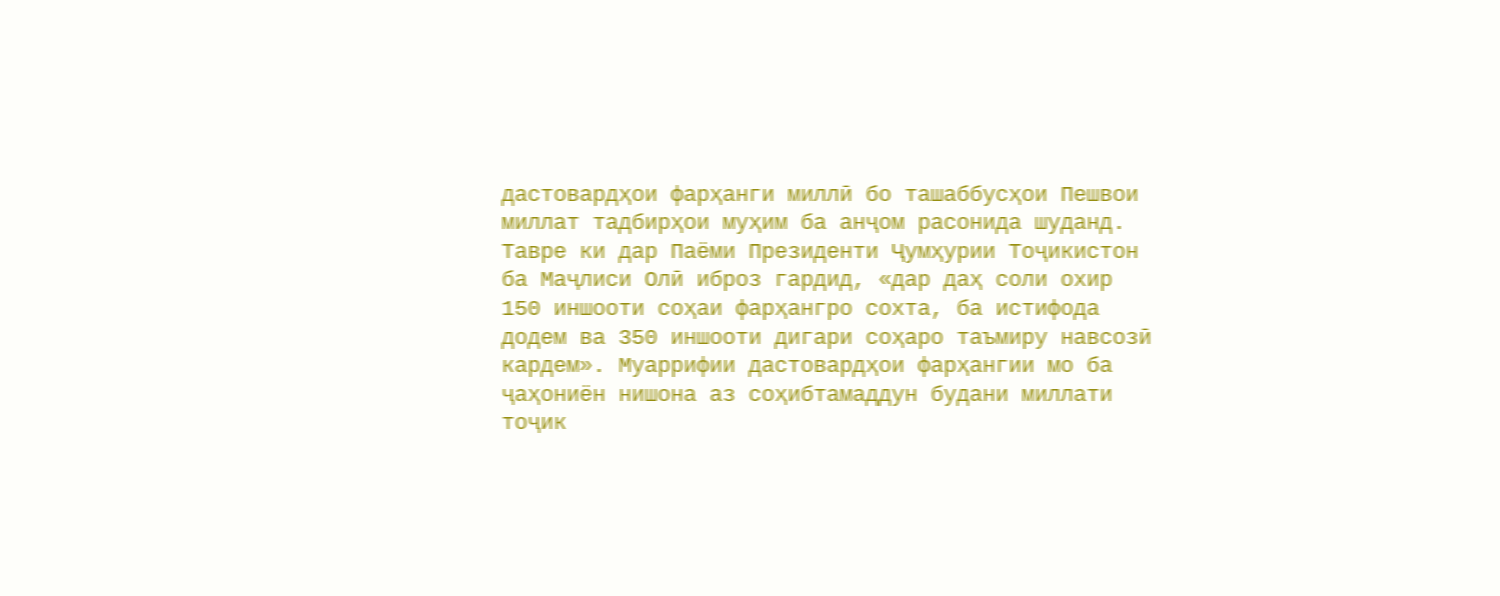дастовардҳои фарҳанги миллӣ бо ташаббусҳои Пешвои миллат тадбирҳои муҳим ба анҷом расонида шуданд. Тавре ки дар Паёми Президенти Ҷумҳурии Тоҷикистон ба Маҷлиси Олӣ иброз гардид, «дар даҳ соли охир 150 иншооти соҳаи фарҳангро сохта, ба истифода додем ва 350 иншооти дигари соҳаро таъмиру навсозӣ кардем». Муаррифии дастовардҳои фарҳангии мо ба ҷаҳониён нишона аз соҳибтамаддун будани миллати тоҷик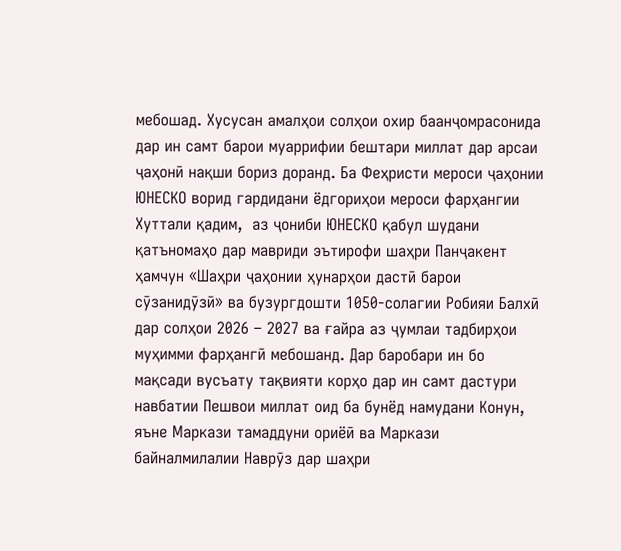мебошад. Хусусан амалҳои солҳои охир баанҷомрасонида дар ин самт барои муаррифии бештари миллат дар арсаи ҷаҳонӣ нақши бориз доранд. Ба Феҳристи мероси ҷаҳонии ЮНЕСКО ворид гардидани ёдгориҳои мероси фарҳангии Хуттали қадим,  аз ҷониби ЮНЕСКО қабул шудани қатъномаҳо дар мавриди эътирофи шаҳри Панҷакент ҳамчун «Шаҳри ҷаҳонии ҳунарҳои дастӣ барои сӯзанидӯзӣ» ва бузургдошти 1050-солагии Робияи Балхӣ дар солҳои 2026 – 2027 ва ғайра аз ҷумлаи тадбирҳои муҳимми фарҳангӣ мебошанд. Дар баробари ин бо мақсади вусъату тақвияти корҳо дар ин самт дастури навбатии Пешвои миллат оид ба бунёд намудани Конун, яъне Маркази тамаддуни ориёӣ ва Маркази байналмилалии Наврӯз дар шаҳри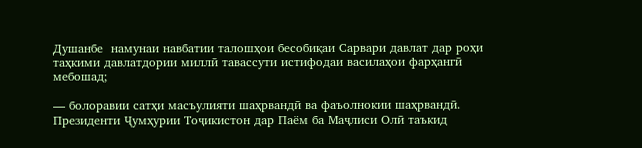Душанбе  намунаи навбатии талошҳои бесобиқаи Сарвари давлат дар роҳи таҳкими давлатдории миллӣ тавассути истифодаи василаҳои фарҳангӣ мебошад;

— болоравии сатҳи масъулияти шаҳрвандӣ ва фаъолнокии шаҳрвандӣ. Президенти Ҷумҳурии Тоҷикистон дар Паём ба Маҷлиси Олӣ таъкид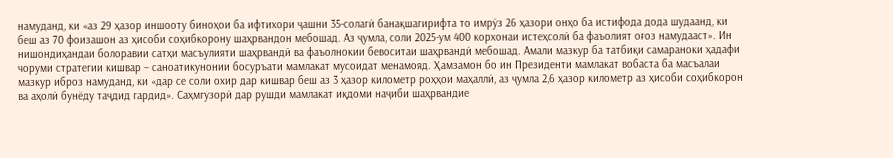намуданд, ки «аз 29 ҳазор иншооту биноҳои ба ифтихори ҷашни 35-солагӣ банақшагирифта то имрӯз 26 ҳазори онҳо ба истифода дода шудаанд, ки беш аз 70 фоизашон аз ҳисоби соҳибкорону шаҳрвандон мебошад. Аз ҷумла, соли 2025-ум 400 корхонаи истеҳсолӣ ба фаъолият оғоз намудааст». Ин нишондиҳандаи болоравии сатҳи масъулияти шаҳрвандӣ ва фаъолнокии бевоситаи шаҳрвандӣ мебошад. Амали мазкур ба татбиқи самараноки ҳадафи чоруми стратегии кишвар – саноатикунонии босуръати мамлакат мусоидат менамояд. Ҳамзамон бо ин Президенти мамлакат вобаста ба масъалаи мазкур иброз намуданд, ки «дар се соли охир дар кишвар беш аз 3 ҳазор километр роҳҳои маҳаллӣ, аз ҷумла 2,6 ҳазор километр аз ҳисоби соҳибкорон ва аҳолӣ бунёду таҷдид гардид». Саҳмгузорӣ дар рушди мамлакат иқдоми наҷиби шаҳрвандие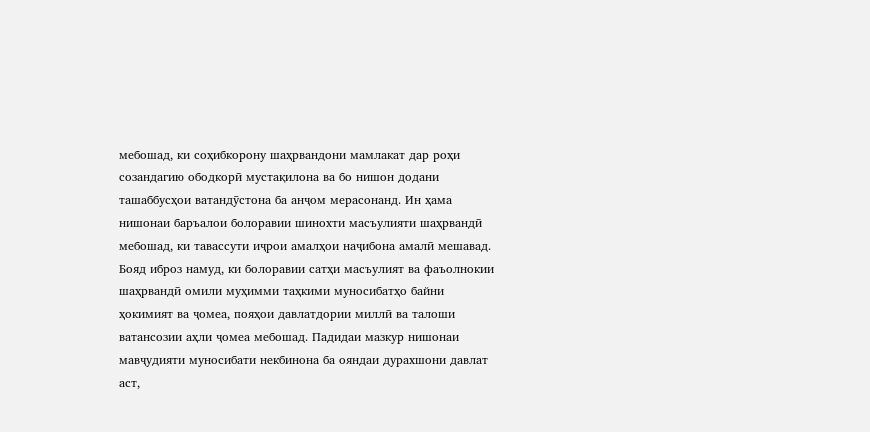мебошад, ки соҳибкорону шаҳрвандони мамлакат дар роҳи созандагию ободкорӣ мустақилона ва бо нишон додани ташаббусҳои ватандӯстона ба анҷом мерасонанд. Ин ҳама нишонаи баръалои болоравии шинохти масъулияти шаҳрвандӣ мебошад, ки тавассути иҷрои амалҳои наҷибона амалӣ мешавад. Бояд иброз намуд, ки болоравии сатҳи масъулият ва фаъолнокии шаҳрвандӣ омили муҳимми таҳкими муносибатҳо байни ҳокимият ва ҷомеа, пояҳои давлатдории миллӣ ва талоши ватансозии аҳли ҷомеа мебошад. Падидаи мазкур нишонаи мавҷудияти муносибати некбинона ба ояндаи дурахшони давлат аст,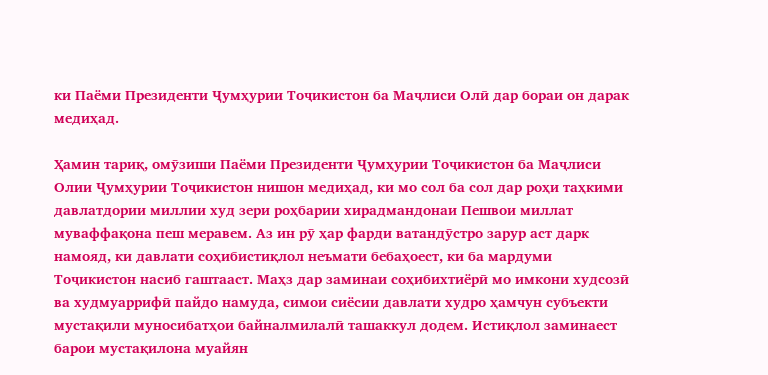ки Паёми Президенти Ҷумҳурии Тоҷикистон ба Маҷлиси Олӣ дар бораи он дарак медиҳад.

Ҳамин тариқ, омӯзиши Паёми Президенти Ҷумҳурии Тоҷикистон ба Маҷлиси Олии Ҷумҳурии Тоҷикистон нишон медиҳад, ки мо сол ба сол дар роҳи таҳкими давлатдории миллии худ зери роҳбарии хирадмандонаи Пешвои миллат муваффақона пеш меравем. Аз ин рӯ ҳар фарди ватандӯстро зарур аст дарк намояд, ки давлати соҳибистиқлол неъмати бебаҳоест, ки ба мардуми Тоҷикистон насиб гаштааст. Маҳз дар заминаи соҳибихтиёрӣ мо имкони худсозӣ ва худмуаррифӣ пайдо намуда, симои сиёсии давлати худро ҳамчун субъекти мустақили муносибатҳои байналмилалӣ ташаккул додем. Истиқлол заминаест барои мустақилона муайян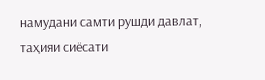намудани самти рушди давлат, таҳияи сиёсати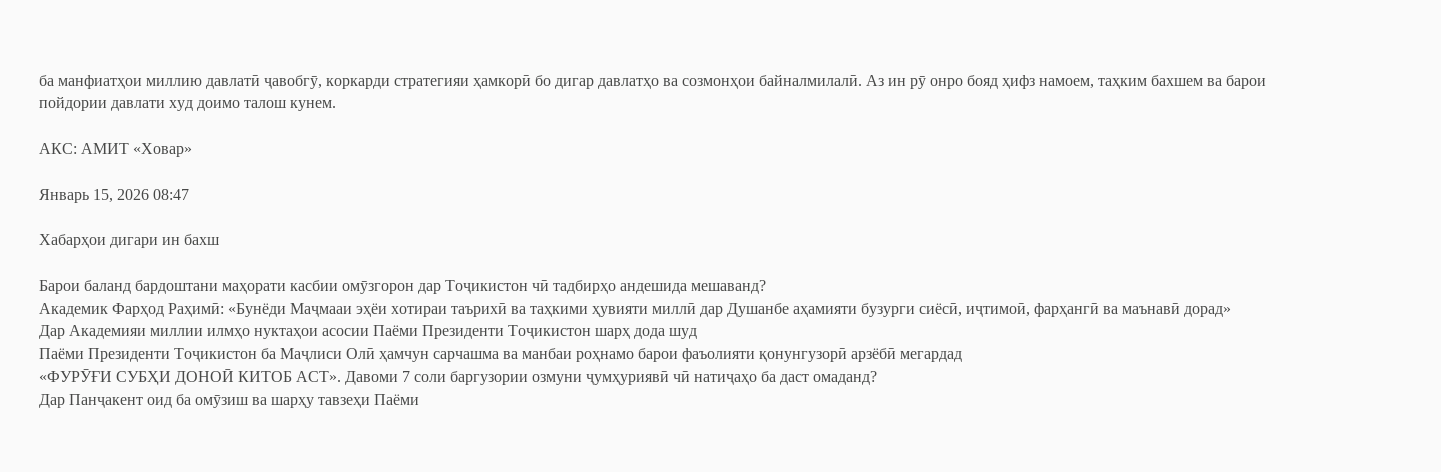ба манфиатҳои миллию давлатӣ ҷавобгӯ, коркарди стратегияи ҳамкорӣ бо дигар давлатҳо ва созмонҳои байналмилалӣ. Аз ин рӯ онро бояд ҳифз намоем, таҳким бахшем ва барои пойдории давлати худ доимо талош кунем.

АКС: АМИТ «Ховар»

Январь 15, 2026 08:47

Хабарҳои дигари ин бахш

Барои баланд бардоштани маҳорати касбии омӯзгорон дар Тоҷикистон чӣ тадбирҳо андешида мешаванд?
Академик Фарҳод Раҳимӣ: «Бунёди Маҷмааи эҳёи хотираи таърихӣ ва таҳкими ҳувияти миллӣ дар Душанбе аҳамияти бузурги сиёсӣ, иҷтимоӣ, фарҳангӣ ва маънавӣ дорад»
Дар Академияи миллии илмҳо нуктаҳои асосии Паёми Президенти Тоҷикистон шарҳ дода шуд
Паёми Президенти Тоҷикистон ба Маҷлиси Олӣ ҳамчун сарчашма ва манбаи роҳнамо барои фаъолияти қонунгузорӣ арзёбӣ мегардад
«ФУРӮҒИ СУБҲИ ДОНОӢ КИТОБ АСТ». Давоми 7 соли баргузории озмуни ҷумҳуриявӣ чӣ натиҷаҳо ба даст омаданд?
Дар Панҷакент оид ба омӯзиш ва шарҳу тавзеҳи Паёми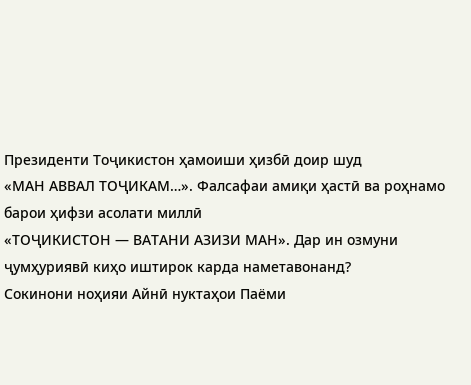Президенти Тоҷикистон ҳамоиши ҳизбӣ доир шуд
«МАН АВВАЛ ТОҶИКАМ…». Фалсафаи амиқи ҳастӣ ва роҳнамо барои ҳифзи асолати миллӣ
«ТОҶИКИСТОН — ВАТАНИ АЗИЗИ МАН». Дар ин озмуни ҷумҳуриявӣ киҳо иштирок карда наметавонанд?
Сокинони ноҳияи Айнӣ нуктаҳои Паёми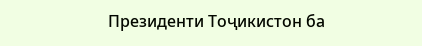Президенти Тоҷикистон ба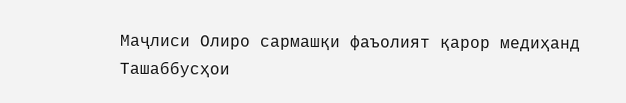Маҷлиси Олиро сармашқи фаъолият қарор медиҳанд
Ташаббусҳои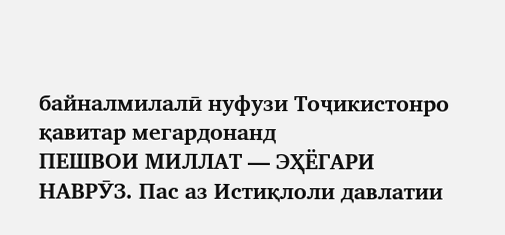байналмилалӣ нуфузи Тоҷикистонро қавитар мегардонанд
ПЕШВОИ МИЛЛАТ — ЭҲЁГАРИ НАВРӮЗ. Пас аз Истиқлоли давлатии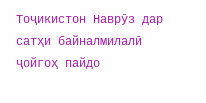Тоҷикистон Наврӯз дар сатҳи байналмилалӣ ҷойгоҳ пайдо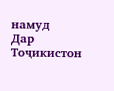намуд
Дар Тоҷикистон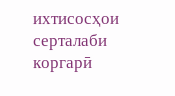ихтисосҳои серталаби коргарӣ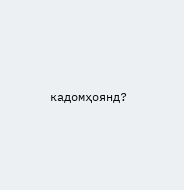кадомҳоянд?